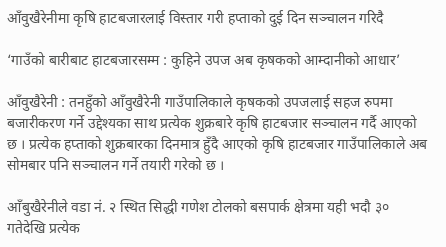आँवुखैरेनीमा कृषि हाटबजारलाई विस्तार गरी हप्ताको दुई दिन सञ्चालन गरिदै

‘गाउँको बारीबाट हाटबजारसम्म : कुहिने उपज अब कृषकको आम्दानीको आधार’

आँवुखैरेनी : तनहुँको आँवुखैरेनी गाउँपालिकाले कृषकको उपजलाई सहज रुपमा बजारीकरण गर्ने उद्देश्यका साथ प्रत्येक शुक्रबारे कृषि हाटबजार सञ्चालन गर्दै आएको छ । प्रत्येक हप्ताको शुक्रबारका दिनमात्र हुँदै आएको कृषि हाटबजार गाउँपालिकाले अब सोमबार पनि सञ्चालन गर्ने तयारी गरेको छ ।

आँबुखैरेनीले वडा नं. २ स्थित सिद्धी गणेश टोलको बसपार्क क्षेत्रमा यही भदौ ३० गतेदेखि प्रत्येक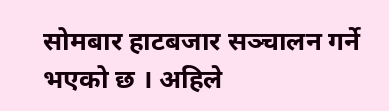सोमबार हाटबजार सञ्चालन गर्ने भएको छ । अहिले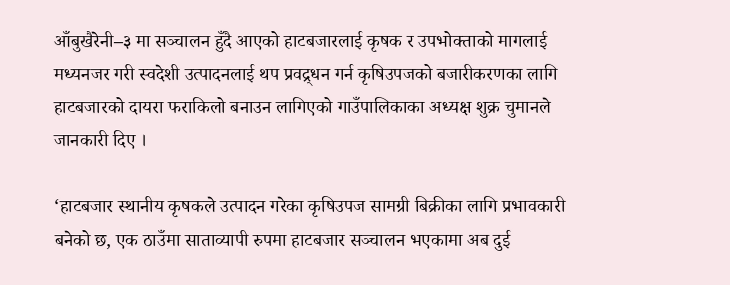आँबुखैरेनी–३ मा सञ्चालन हुँदै आएको हाटबजारलाई कृषक र उपभोक्ताको मागलाई मध्यनजर गरी स्वदेशी उत्पादनलाई थप प्रवद्र्धन गर्न कृषिउपजको बजारीकरणका लागि हाटबजारको दायरा फराकिलो बनाउन लागिएको गाउँपालिकाका अध्यक्ष शुक्र चुमानले जानकारी दिए ।

‘हाटबजार स्थानीय कृषकले उत्पादन गरेका कृषिउपज सामग्री बिक्रीका लागि प्रभावकारी बनेको छ, एक ठाउँमा साताव्यापी रुपमा हाटबजार सञ्चालन भएकामा अब दुई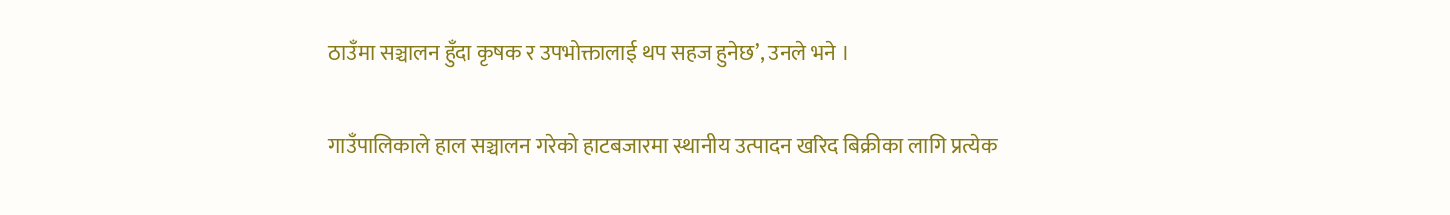ठाउँमा सञ्चालन हुँदा कृषक र उपभोक्तालाई थप सहज हुनेछ’, उनले भने ।

गाउँपालिकाले हाल सञ्चालन गरेको हाटबजारमा स्थानीय उत्पादन खरिद बिक्रीका लागि प्रत्येक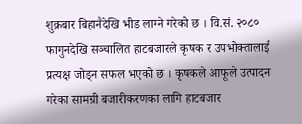शुक्रबार बिहानैदेखि भीड लाग्ने गरेको छ । वि.सं. २०८० फागुनदेखि सञ्चालित हाटबजारले कृषक र उपभोक्तालाई प्रत्यक्ष जोड्न सफल भएको छ । कृषकले आफूले उत्पादन गरेका सामग्री बजारीकरणका लागि हाटबजार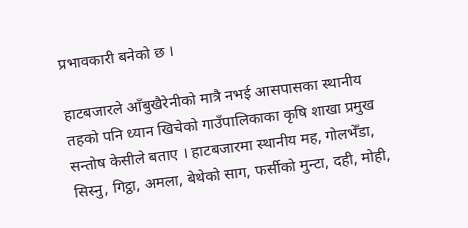प्रभावकारी बनेको छ ।

हाटबजारले आँबुखैरेनीको मात्रै नभई आसपासका स्थानीय तहको पनि ध्यान खिचेको गाउँपालिकाका कृषि शाखा प्रमुख सन्तोष केसीले बताए । हाटबजारमा स्थानीय मह, गोलभेँडा, सिस्नु, गिट्ठा, अमला, बेथेको साग, फर्सीको मुन्टा, दही, मोही,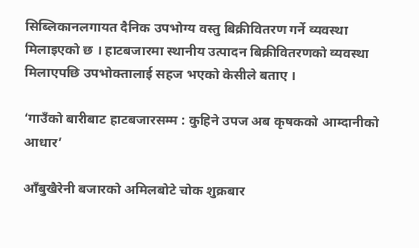सिब्लिकानलगायत दैनिक उपभोग्य वस्तु बिक्रीवितरण गर्ने व्यवस्था मिलाइएको छ । हाटबजारमा स्थानीय उत्पादन बिक्रीवितरणको व्यवस्था मिलाएपछि उपभोक्तालाई सहज भएको केसीले बताए ।

‘गाउँको बारीबाट हाटबजारसम्म : कुहिने उपज अब कृषकको आम्दानीको आधार’

आँबुखैरेनी बजारको अमिलबोटे चोक शुक्रबार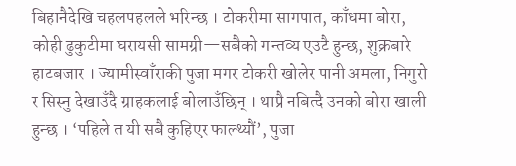बिहानैदेखि चहलपहलले भरिन्छ । टोकरीमा सागपात, काँधमा बोरा, कोही ढुकुटीमा घरायसी सामग्री—सबैको गन्तव्य एउटै हुन्छ, शुक्रबारे हाटबजार । ज्यामीस्वाँराकी पुजा मगर टोकरी खोलेर पानी अमला, निगुरो र सिस्नु देखाउँदै ग्राहकलाई बोलाउँछिन् । थाप्रै नबित्दै उनको बोरा खाली हुन्छ । ‘पहिले त यी सबै कुहिएर फाल्थ्यौं’, पुजा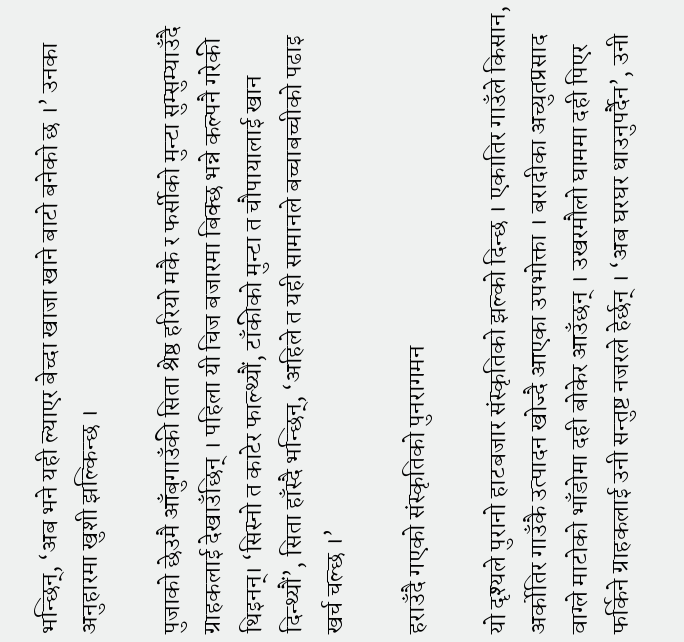भन्छिन्, ‘अब भने यही ल्याएर बेच्दा खाजा खाने बाटो बनेको छ ।’ उनका अनुहारमा खुशी झल्किन्छ ।

पुजाको छेउमै आँबुगाउँकी सिता श्रेष्ठ हरियो मकै र फर्सीको मुन्टा सुम्सुम्याउँदै ग्राहकलाई देखाउँछिन् । पहिला यी चिज बजारमा बिक्छ भन्ने कल्पनै गरेकी थिइनन्। ‘सिस्नो त काटेर फाल्थ्यौं, टाँकीको मुन्टा त चौपायालाई खान दिन्थ्यौं’, सिता हाँस्दै भन्छिन्, ‘अहिले त यही सामानले बच्चाबच्चीको पढाइ खर्च चल्छ ।’

हराउँदै गएको संस्कृतिको पुनरागमन

यो दृश्यले पुरानो हाटबजार संस्कृतिको झल्को दिन्छ । एकातिर गाउँले किसान, अर्कोतिर गाउँकै उत्पादन खोज्दै आएका उपभोक्ता । बरादीका अच्युतप्रसाद वाग्ले माटोको भाँडोमा दही बोकेर आउँछन् । उखरमौलो घाममा दही पिएर फर्किने ग्राहकलाई उनी सन्तुष्ट नजरले हेर्छन् । ‘अब घरघर धाउनुपर्दैन’, उनी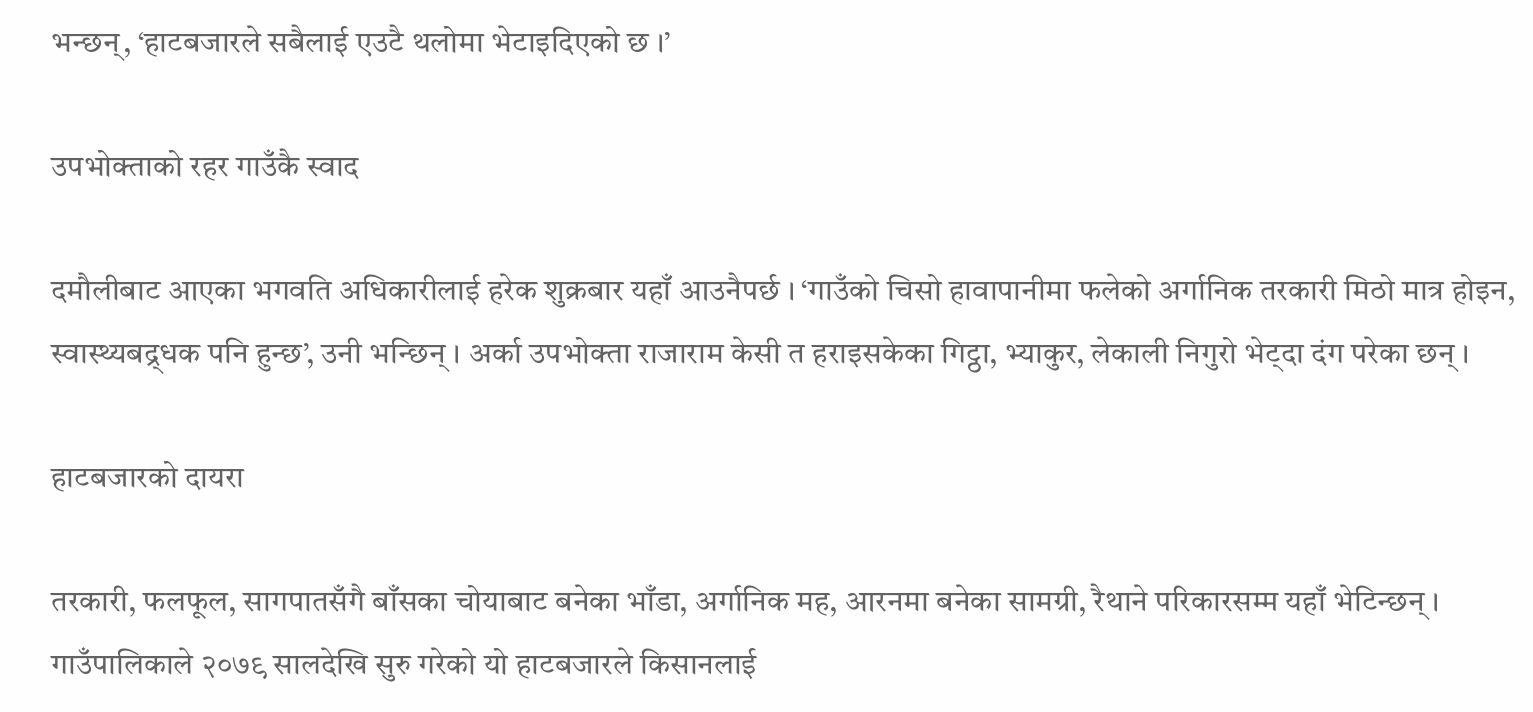भन्छन्, ‘हाटबजारले सबैलाई एउटै थलोमा भेटाइदिएको छ ।’

उपभोक्ताको रहर गाउँकै स्वाद

दमौलीबाट आएका भगवति अधिकारीलाई हरेक शुक्रबार यहाँ आउनैपर्छ । ‘गाउँको चिसो हावापानीमा फलेको अर्गानिक तरकारी मिठो मात्र होइन, स्वास्थ्यबद्र्धक पनि हुन्छ’, उनी भन्छिन् । अर्का उपभोक्ता राजाराम केसी त हराइसकेका गिट्ठा, भ्याकुर, लेकाली निगुरो भेट्दा दंग परेका छन् ।

हाटबजारको दायरा

तरकारी, फलफूल, सागपातसँगै बाँसका चोयाबाट बनेका भाँडा, अर्गानिक मह, आरनमा बनेका सामग्री, रैथाने परिकारसम्म यहाँ भेटिन्छन् । गाउँपालिकाले २०७९ सालदेखि सुरु गरेको यो हाटबजारले किसानलाई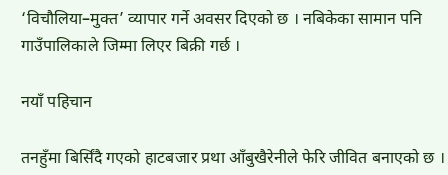‘विचौलिया–मुक्त’ व्यापार गर्ने अवसर दिएको छ । नबिकेका सामान पनि गाउँपालिकाले जिम्मा लिएर बिक्री गर्छ ।

नयाँ पहिचान

तनहुँमा बिर्सिंदै गएको हाटबजार प्रथा आँबुखैरेनीले फेरि जीवित बनाएको छ ।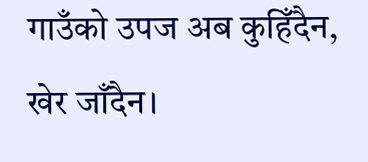गाउँको उपज अब कुहिँदैन, खेर जाँदैन।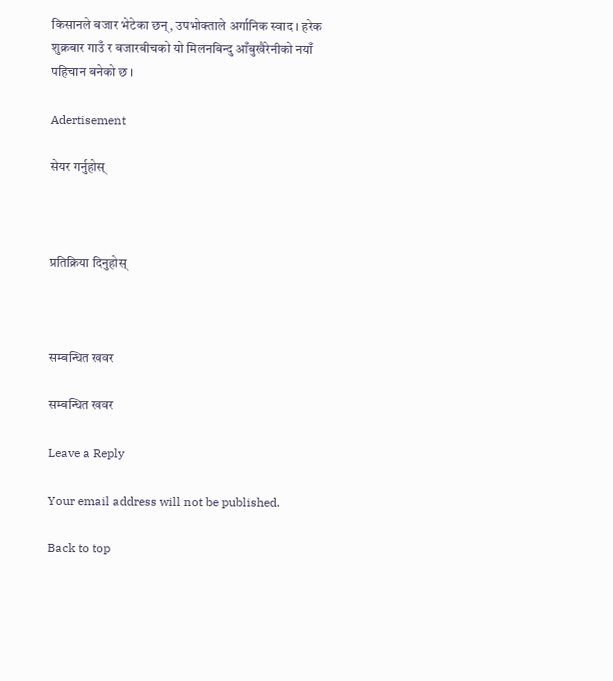किसानले बजार भेटेका छन्, उपभोक्ताले अर्गानिक स्वाद । हरेक शुक्रबार गाउँ र बजारबीचको यो मिलनबिन्दु आँबुखैरेनीको नयाँ पहिचान बनेको छ ।

Adertisement

सेयर गर्नुहोस्



प्रतिक्रिया दिनुहोस्



सम्बन्धित खवर

सम्बन्धित खवर

Leave a Reply

Your email address will not be published.

Back to top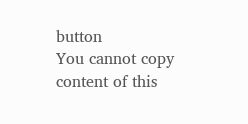button
You cannot copy content of this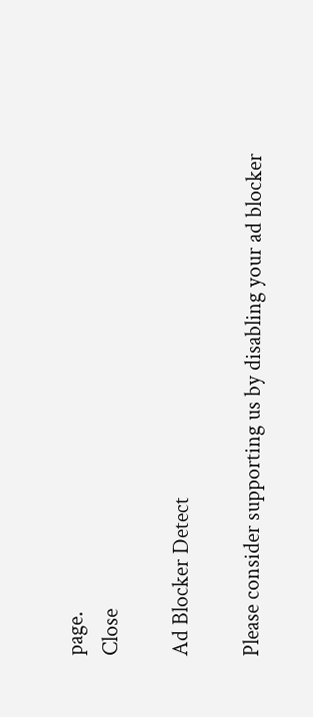page.
Close

Ad Blocker Detect

Please consider supporting us by disabling your ad blocker